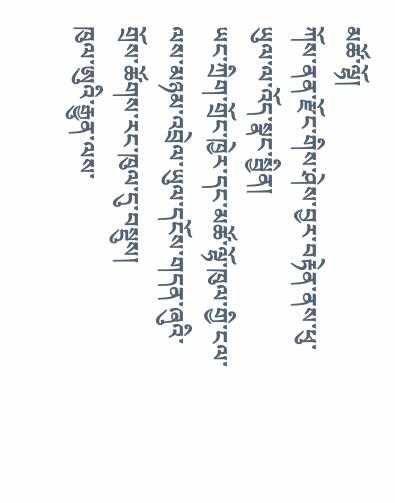མཚོ་ལྷོ།
ཀོས་ནན་རྫོང་གིས་ཤེས་བྱར་བརྟེན་ནས་ཕུ་ཡུལ་ལ་འོད་སྣང་སྦྱིན།
ཡང་ཀྲིག་གྲོང་ཁྱེར་དང་མཚོ་ལྷོ་ཁུལ་གྱི་ངལ་ལས་མཉམ་འབྲེལ་ཡུལ་དངོས་གདན་ཞུའི་གྲོས་ཚོགས་རང་ཁུལ་དུ་བསྡུས།
ཁུལ་ཨུའི་རྒྱུན་ལས་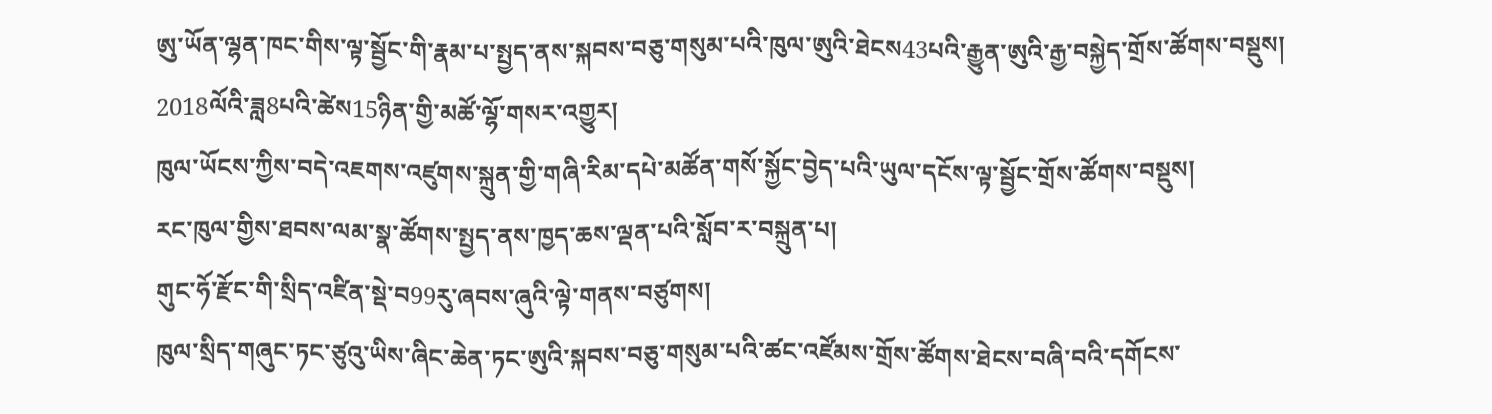ཨུ་ཡོན་ལྷན་ཁང་གིས་ལྟ་སྦྱོང་གི་རྣམ་པ་སྤྱད་ནས་སྐབས་བཅུ་གསུམ་པའི་ཁུལ་ཨུའི་ཐེངས43པའི་རྒྱུན་ཨུའི་རྒྱ་བསྐྱེད་གྲོས་ཚོགས་བསྡུས།
2018ལོའི་ཟླ8པའི་ཚེས15ཉིན་གྱི་མཚོ་ལྷོ་གསར་འགྱུར།
ཁུལ་ཡོངས་ཀྱིས་བདེ་འཇགས་འཛུགས་སྐྲུན་གྱི་གཞི་རིམ་དཔེ་མཚོན་གསོ་སྐྱོང་བྱེད་པའི་ཡུལ་དངོས་ལྟ་སྦྱོང་གྲོས་ཚོགས་བསྡུས།
རང་ཁུལ་གྱིས་ཐབས་ལམ་སྣ་ཚོགས་སྤྱད་ནས་ཁྱད་ཆས་ལྡན་པའི་སློབ་ར་བསྐྲུན་པ།
གུང་ཧོ་རྫོང་གི་སྲིད་འཛིན་སྡེ་བ99རུ་ཞབས་ཞུའི་ལྟེ་གནས་བཙུགས།
ཁུལ་སྲིད་གཞུང་ཏང་ཙུའུ་ཡིས་ཞིང་ཆེན་ཏང་ཨུའི་སྐབས་བཅུ་གསུམ་པའི་ཚང་འཛོམས་གྲོས་ཚོགས་ཐེངས་བཞི་བའི་དགོངས་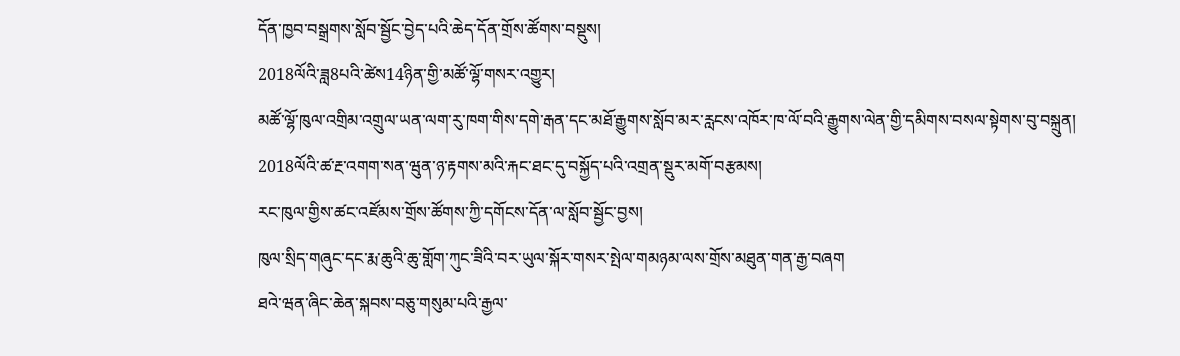དོན་ཁྱབ་བསྒྲགས་སློབ་སྦྱོང་བྱེད་པའི་ཆེད་དོན་གྲོས་ཚོགས་བསྡུས།
2018ལོའི་ཟླ8པའི་ཚེས14ཉིན་གྱི་མཚོ་ལྷོ་གསར་འགྱུར།
མཚོ་ལྷོ་ཁུལ་འགྲིམ་འགྲུལ་ཡན་ལག་རུ་ཁག་གིས་དགེ་རྒན་དང་མཐོ་རྒྱུགས་སློབ་མར་རླངས་འཁོར་ཁ་ལོ་བའི་རྒྱུགས་ལེན་གྱི་དམིགས་བསལ་སྟེགས་བུ་བསྐྲུན།
2018ལོའི་ཚ་རྔ་འགག་སན་ཝུན་ཉ་རྟགས་མའི་རྐང་ཐང་དུ་བསྐྱོད་པའི་འགྲན་སྡུར་མགོ་བརྩམས།
རང་ཁུལ་གྱིས་ཚང་འཛོམས་གྲོས་ཚོགས་ཀྱི་དགོངས་དོན་ལ་སློབ་སྦྱོང་བྱས།
ཁུལ་སྲིད་གཞུང་དང་རྨ་ཆུའི་ཆུ་གློག་ཀུང་ཟིའི་བར་ཡུལ་སྐོར་གསར་སྤེལ་གམཉམ་ལས་གྲོས་མཐུན་གན་རྒྱ་བཞག
ཐའེ་ཝན་ཞིང་ཆེན་སྐབས་བཅུ་གསུམ་པའི་རྒྱལ་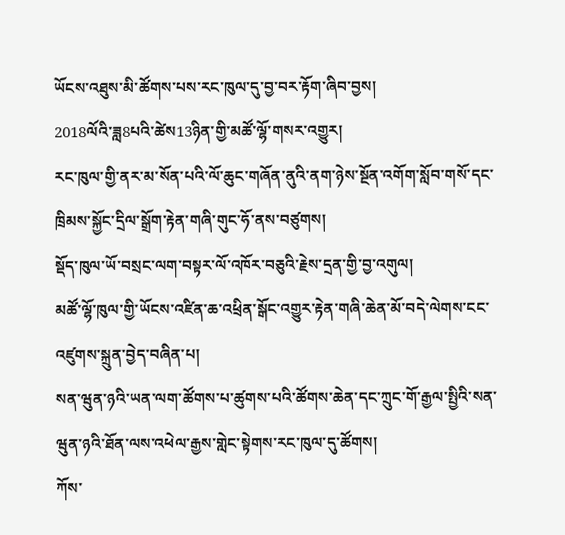ཡོངས་འཐུས་མི་ཚོགས་པས་རང་ཁུལ་དུ་བྱ་བར་རྟོག་ཞིབ་བྱས།
2018ལོའི་ཟླ8པའི་ཚེས13ཉིན་གྱི་མཚོ་ལྷོ་གསར་འགྱུར།
རང་ཁུལ་གྱི་ནར་མ་སོན་པའི་ལོ་ཆུང་གཞོན་ནུའི་ནག་ཉེས་སྔོན་འགོག་སློབ་གསོ་དང་ཁྲིམས་སྐྱོང་དྲིལ་སྒྲོག་རྟེན་གཞི་གུང་ཧོ་ནས་བཙུགས།
སྡོད་ཁུལ་ཡོ་བསྲང་ལག་བསྟར་ལོ་འཁོར་བཅུའི་རྗེས་དྲན་གྱི་བྱ་འགུལ།
མཚོ་ལྷོ་ཁུལ་གྱི་ཡོངས་འཛིན་ཆ་འཕྲིན་སྒོང་འགྱུར་རྟེན་གཞི་ཆེན་མོ་བདེ་ལེགས་ངང་འཛུགས་སྐྲུན་བྱེད་བཞིན་པ།
སན་ཝུན་ཉའི་ཡན་ལག་ཚོགས་པ་ཚུགས་པའི་ཚོགས་ཆེན་དང་ཀྲུང་གོ་རྒྱལ་སྤྱིའི་སན་ཝུན་ཉའི་ཐོན་ལས་འཕེལ་རྒྱས་གླེང་སྟེགས་རང་ཁུལ་དུ་ཚོགས།
ཀོས་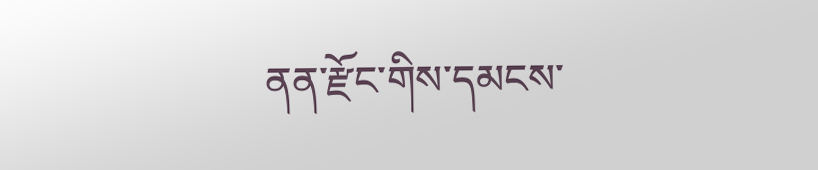ནན་རྫོང་གིས་དམངས་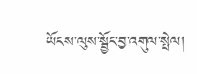ཡོངས་ལུས་སྦྱོང་བྱ་འགུལ་སྤེལ།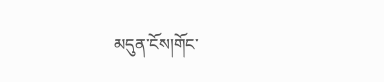མདུན་ངོས།གོང་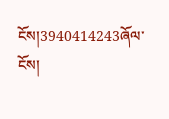ངོས།3940414243ཞོལ་ངོས།